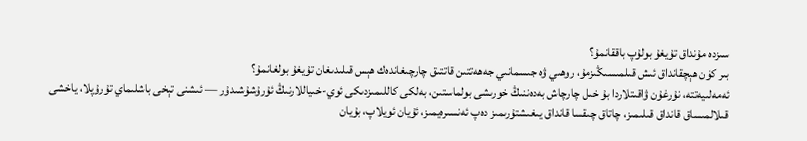سىزدە مۇنداق تۇيغۇ بولۇپ باققانمۇ؟
بىر كۈن ھېچقانداق ئىش قىلمىسىڭىزمۇ، روھىي ۋە جىسمانىي جەھەتتىن قاتتىق چارچىغاندەك ھېس قىلىدىغان تۇيغۇ بولغانمۇ؟
ئەمەلىيەتتە، نۇرغۇن ۋاقىتلاردا بۇ خىل چارچاش بەدەننىڭ خورىشى بولماستىن، بەلكى كاللىمىزدىكى ئوي-خىياللارنىڭ ئۇرۇشۇشىدۇر — ئىشنى تېخى باشلىماي تۇرۇپلا، ياخشى قىلالمىساق قانداق قىلىمىز، چاتاق چىقسا قانداق يىغىشتۇرىمىز دەپ ئەنسىرەيمىز، ئۇيان ئويلاپ، بۇيان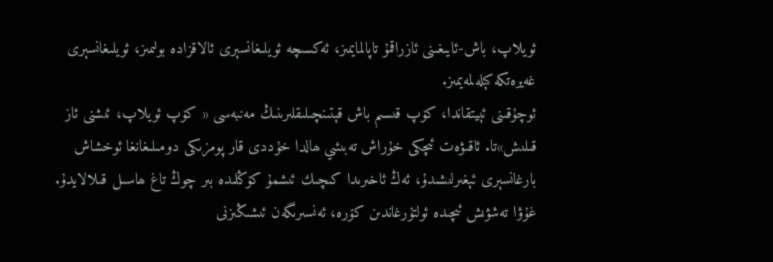ئويلاپ، باش-ئايىغىنى ئازراقمۇ تاپالمايمىز، ئەكسىچە ئويلىغانسېرى ئالاقزادە بولىمىز، ئويلىغانسېرى غەيرەتكە كېلەلمەيمىز.
ئوچۇقىنى ئېيتقاندا، كۆپ قىسىم باش قېتىنچىلىقلىرىنىڭ مەنبەسى « كۆپ ئويلاپ، ئىشنى ئاز قىلىش»تا. ئاقىۋەت ئىچكى خۇراش تەبىئىي ھالدا خۇددى قار پومزىكى دومىلىغانغا ئوخشاش بارغانسېرى ئېغىرلىشىدۇ، ئەڭ ئاخىرىدا كىچىك ئىشمۇ كۆڭلىدە بىر چوڭ تاغ ھاسىل قىلالايدۇ.
غۇۋا تەشۋىش ئىچىدە ئولتۇرغاندىن كۆرە، ئەنسىرىگەن ئىشىڭىزنى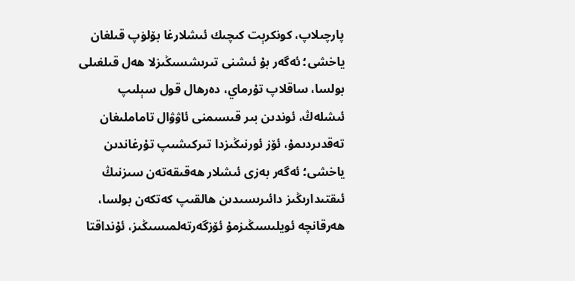پارچىلاپ، كونكرېت كىچىك ئىشلارغا بۆلۈپ قىلغان ياخشى؛ ئەگەر بۇ ئىشنى تىرىشسىڭىزلا ھەل قىلغىلى بولسا، ساقلاپ تۇرماي، دەرھال قول سېلىپ ئىشلەڭ، ئوندىن بىر قىسىمنى ئاۋۋال تاماملىغان تەقدىردىمۇ، ئۆز ئورنىڭىزدا تىركىشىپ تۇرغاندىن ياخشى؛ ئەگەر بەزى ئىشلار ھەقىقەتەن سىزنىڭ ئىقتىدارىڭىز دائىرىسىدىن ھالقىپ كەتكەن بولسا، ھەرقانچە ئويلىسىڭىزمۇ ئۆزگەرتەلمىسىڭىز، ئۇنداقتا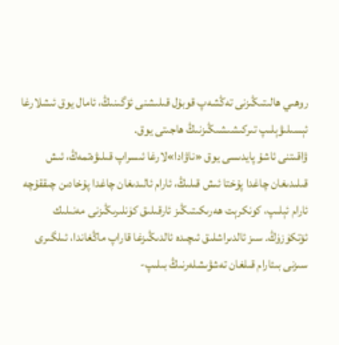روھىي ھالىتىڭىزنى تەڭشەپ قوبۇل قىلىشنى ئۆگىنىڭ، ئامال يوق ئىشلارغا ئېسىلىۋېلىپ تىركىشىشىڭىزنىڭ ھاجىتى يوق.
ۋاقىتنى ئاشۇ پايدىسى يوق «ناۋادا»لارغا ئىسراپ قىلىۋەتمەڭ، ئىش قىلىدىغان چاغدا پۇختا ئىش قىلىڭ، ئارام ئالىدىغان چاغدا پۇخادىن چىققۇچە ئارام ئېلىپ، كونكرېت ھەرىكىتىڭىز ئارقىلىق كۈنلىرىڭىزنى مەنىلىك ئۆتكۈزۈڭ. سىز ئالدىراشلىق ئىچىدە ئالدىڭىزغا قاراپ ماڭغاندا، ئىلگىرى سىزنى بىئارام قىلغان تەشۋىشلەرنىڭ بىلىپ-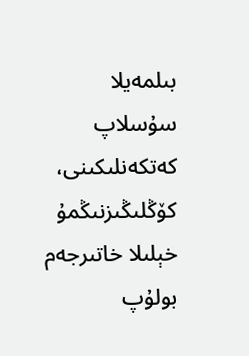بىلمەيلا سۇسلاپ كەتكەنلىكىنى، كۆڭلىڭىزنىڭمۇ خېلىلا خاتىرجەم بولۇپ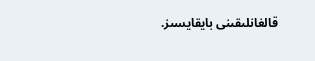قالغانلىقىنى بايقايسىز.